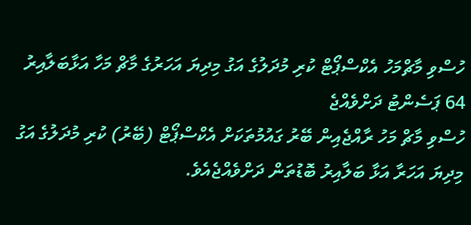ހުސްވި މާޗްމަހު އެކްސްޕޯޓް ކުރި މުދަލުގެ އަގު މިދިޔަ އަހަރުގެ މާޗް މަހާ އަޅާބަލާއިރު 64 ޕަސެންޓު ދަށްވެއްޖެ
ހުސްވި މާޗް މަހު ރާއްޖެއިން ބޭރު ގައުމުތަކަށް އެކްސްޕޯޓް (ބޭރު) ކުރި މުދަލުގެ އަގު މިދިޔަ އަހަރާ އަޅާ ބަލާއިރު ބޮޑުތަން ދަށްވެއްޖެއެވެ.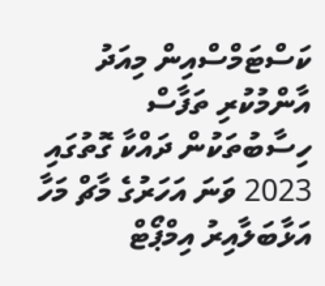ކަސްޓަމްސްއިން މިއަދު އާންމުކުރި ތަފާސް ހިސާބުތަކުން ދައްކާ ގޮތުގައި 2023 ވަނަ އަހަރުގެ މާޗް މަހާ އަޅާބަލާއިރު އިމްޕޯޓް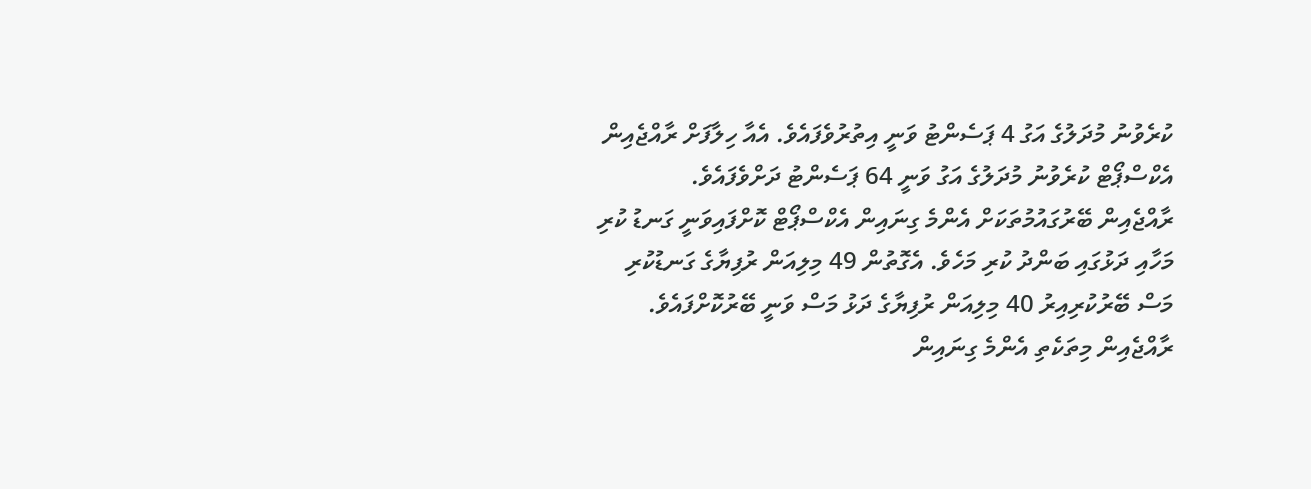ކުރެވުނު މުދަލުގެ އަގު 4 ޕަސެންޓު ވަނީ އިތުރުވެފައެވެ. އެއާ ހިލާފަށް ރާއްޖެއިން އެކްސްޕޯޓް ކުރެވުނު މުދަލުގެ އަގު ވަނީ 64 ޕަސެންޓު ދަށްވެފައެވެ.
ރާއްޖެއިން ބޭރުގައުމުތަކަށް އެންމެ ގިނައިން އެކްސްޕޯޓް ކޮށްފައިވަނީ ގަނޑު ކުރި މަހާއި ދަޅުގައި ބަންދު ކުރި މަހެވެ. އެގޮތުން 49 މިލިއަން ރުފިޔާގެ ގަނޑުކުރި މަސް ބޭރުކުރިއިރު 40 މިލިއަން ރުފިޔާގެ ދަޅު މަސް ވަނީ ބޭރުކޮށްފައެވެ.
ރާއްޖެއިން މިތަކެތި އެންމެ ގިނައިން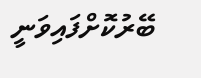ބޭރުކޮށްފައިވަނީ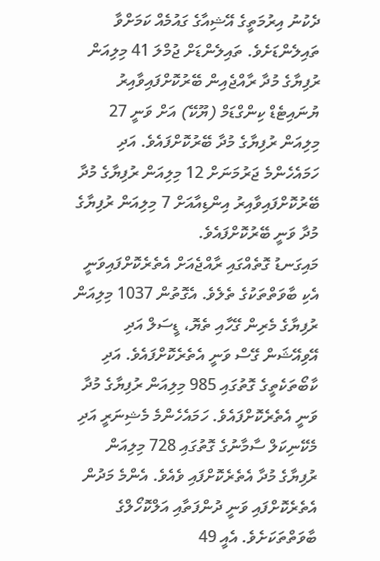ދެކުނު އިރުމަތީގެ އޭޝިއާގެ ގައުމެއް ކަމަށްވާ ތައިލެންޑަށެވެ. ތައިލެންޑަށް ޖުމްލަ 41 މިލިއަން ރުފިޔާގެ މުދާ ރާއްޖެއިން ބޭރުކޮށްފައިވާއިރު ޔުނައިޓެޑް ކިންގްޑަމް (ޔޫކޭ) އަށް ވަނީ 27 މިލިއަން ރުފިޔާގެ މުދާ ބޭރުކޮށްފައެވެ. އަދި ހަމައެހެންމެ ޖަރުމަނަށް 12 މިލިއަން ރުފިޔާގެ މުދާ ބޭރުކޮށްފައިވާއިރު އިންޑިއާއަށް 7 މިލިއަން ރުފިޔާގެ މުދާ ވަނީ ބޭރުކޮށްފައެވެ.
މައިގަނޑު ގޮތެއްގައި ރާއްޖެއަށް އެތެރެކޮށްފައިވަނީ އެކި ބާވަތްތަކުގެ ތެލެވެ. އެގޮތުން 1037 މިލިއަން ރުފިޔާގެ މެރިން ގޭހާއި ތެޔޮ، ޑީސަލް އަދި އޭވިއޭޝަން ގޭސް ވަނީ އެތެރެކޮށްފައެވެ. އަދި ކާބޯތަކެތީގެ ގޮތުގައި 985 މިލިއަން ރުފިޔާގެ މުދާ ވަނީ އެތެރެކޮށްފައެވެ. ހަމައެހެންމެ މެޝިނަރީ އަދި މެކޭނިކަލް ސާމާނުގެ ގޮތުގައި 728 މިލިއަން ރުފިޔާގެ މުދާ އެތެރެކޮށްފައި ވެއެވެ. އެންމެ މަދުން އެތެރެކޮށްފައި ވަނީ ދުންފަތާއި އަލްކޮހޯލްގެ ބާވަތްތަކަށެވެ. އެއީ 49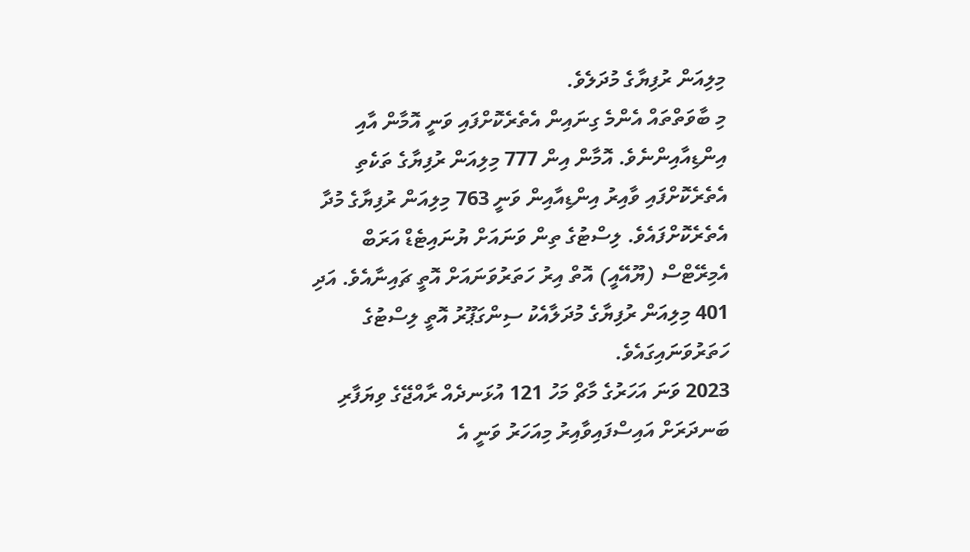މިލިއަން ރުފިޔާގެ މުދަލެވެ.
މި ބާވަތްތައް އެންމެ ގިނައިން އެތެރެކޮށްފައި ވަނީ އޮމާން އާއި އިންޑިއާއިންނެވެ. އޮމާން އިން 777 މިލިއަން ރުފިޔާގެ ތަކެތި އެތެރެކޮށްފައި ވާއިރު އިންޑިއާއިން ވަނީ 763 މިލިއަން ރުފިޔާގެ މުދާ އެތެރެކޮށްފައެވެ. ލިސްޓުގެ ތިން ވަނައަށް ޔުނައިޓެޑް އަރަބް އެމިރޭޓްސް (ޔޫއޭއީ) އޮތް އިރު ހަތަރުވަނައަށް އޮތީ ޗައިނާއެވެ. އަދި 401 މިލިއަން ރުފިޔާގެ މުދަލާއެކު ސިންގަޕޫރު އޮތީ ލިސްޓުގެ ހަތަރުވަނައިގައެވެ.
2023 ވަނަ އަހަރުގެ މާޗް މަހު 121 އުޅަނދެއް ރާއްޖޭގެ ވިޔަފާރި ބަނދަރަށް އައިސްފައިވާއިރު މިއަހަރު ވަނީ އެ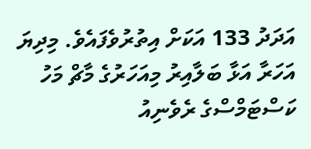އަދަދު 133 އަކަށް އިތުރުވެފައެވެ. މިދިޔަ އަހަރާ އަޅާ ބަލާއިރު މިއަހަރުގެ މާޗް މަހު ކަސްޓަމްސްގެ ރެވެނިއު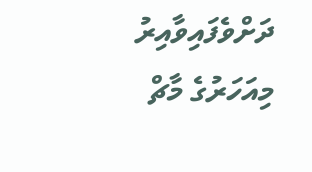ދަށްވެފައިވާއިރު މިއަހަރުގެ މާޗް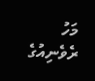މަހު ރެވެނިއުގެ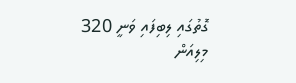ގޮތުގައި ލިބިފައި ވަނީ 320 މިލިއަން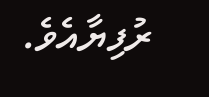ރުފިޔާއެވެ.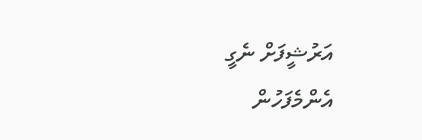އަރުޝީފަށް ނެގީ
އެންމެފަހުން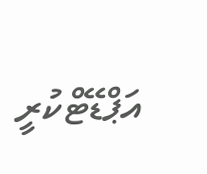އަޕްޑޭޓްކުރީ